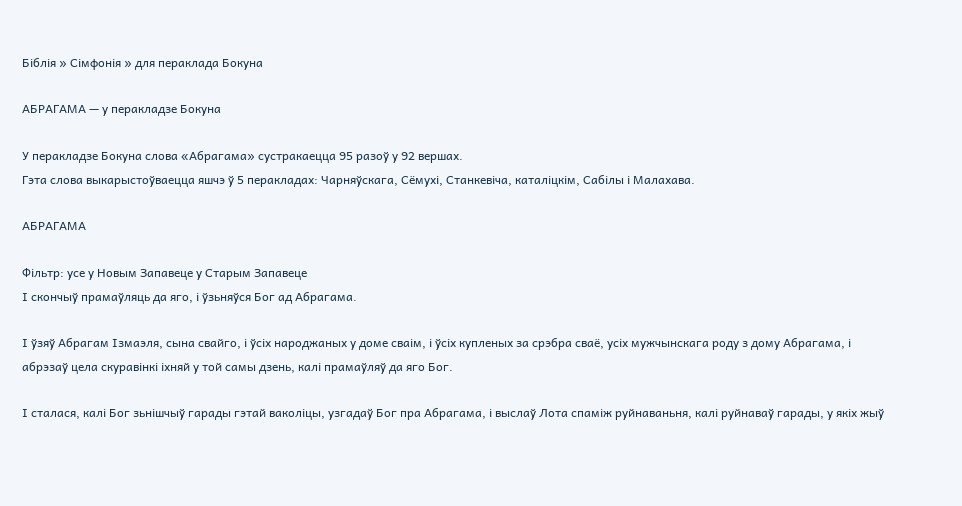Біблія » Сімфонія » для пераклада Бокуна

АБРАГАМА — у перакладзе Бокуна

У перакладзе Бокуна слова «Абрагама» сустракаецца 95 разоў у 92 вершах.
Гэта слова выкарыстоўваецца яшчэ ў 5 перакладах: Чарняўскага, Сёмухі, Станкевіча, каталіцкім, Сабілы і Малахава.

АБРАГАМА

Фільтр: усе у Новым Запавеце у Старым Запавеце
І скончыў прамаўляць да яго, і ўзьняўся Бог ад Абрагама.

І ўзяў Абрагам Ізмаэля, сына свайго, і ўсіх народжаных у доме сваім, і ўсіх купленых за срэбра сваё, усіх мужчынскага роду з дому Абрагама, і абрэзаў цела скуравінкі іхняй у той самы дзень, калі прамаўляў да яго Бог.

І сталася, калі Бог зьнішчыў гарады гэтай ваколіцы, узгадаў Бог пра Абрагама, і выслаў Лота спаміж руйнаваньня, калі руйнаваў гарады, у якіх жыў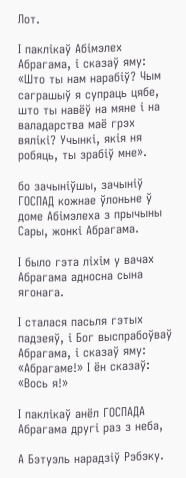Лот.

І паклікаў Абімэлех Абрагама, і сказаў яму: «Што ты нам нарабіў? Чым саграшыў я супраць цябе, што ты навёў на мяне і на валадарства маё грэх вялікі? Учынкі, якія ня робяць, ты зрабіў мне».

бо зачыніўшы, зачыніў ГОСПАД кожнае ўлоньне ў доме Абімэлеха з прычыны Сары, жонкі Абрагама.

І было гэта ліхім у вачах Абрагама адносна сына ягонага.

І сталася пасьля гэтых падзеяў, і Бог выспрабоўваў Абрагама, і сказаў яму: «Абрагаме!» І ён сказаў: «Вось я!»

І паклікаў анёл ГОСПАДА Абрагама другі раз з неба,

А Бэтуэль нарадзіў Рэбэку.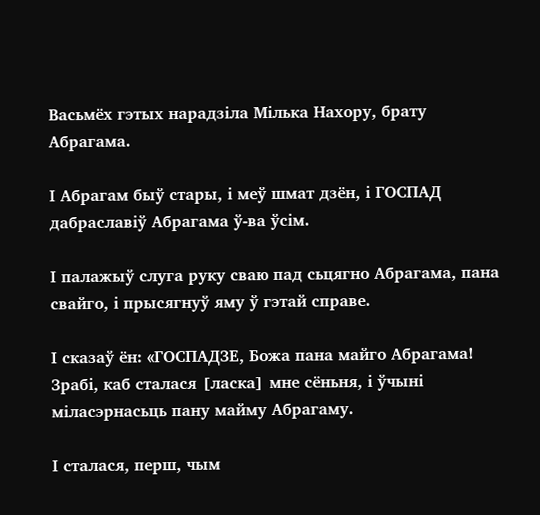Васьмёх гэтых нарадзіла Мілька Нахору, брату Абрагама.

І Абрагам быў стары, і меў шмат дзён, і ГОСПАД дабраславіў Абрагама ў-ва ўсім.

І палажыў слуга руку сваю пад сьцягно Абрагама, пана свайго, і прысягнуў яму ў гэтай справе.

І сказаў ён: «ГОСПАДЗЕ, Божа пана майго Абрагама! Зрабі, каб сталася [ласка] мне сёньня, і ўчыні міласэрнасьць пану майму Абрагаму.

І сталася, перш, чым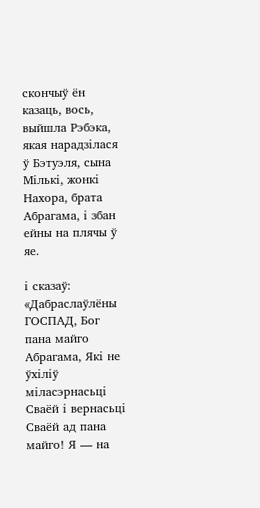скончыў ён казаць, вось, выйшла Рэбэка, якая нарадзілася ў Бэтуэля, сына Мількі, жонкі Нахора, брата Абрагама, і збан ейны на плячы ў яе.

і сказаў: «Дабраслаўлёны ГОСПАД, Бог пана майго Абрагама, Які не ўхіліў міласэрнасьці Сваёй і вернасьці Сваёй ад пана майго! Я — на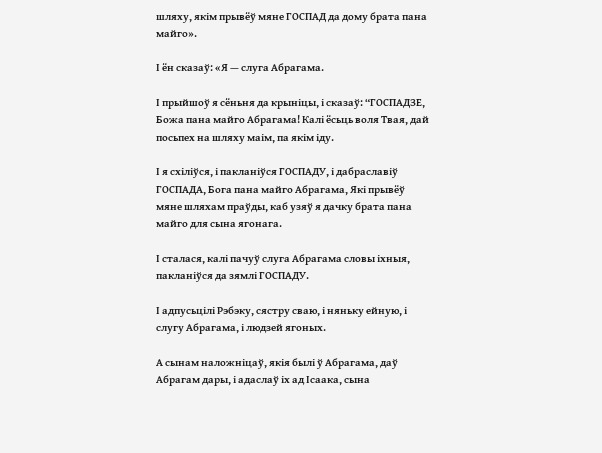шляху, якім прывёў мяне ГОСПАД да дому брата пана майго».

І ён сказаў: «Я — слуга Абрагама.

І прыйшоў я сёньня да крыніцы, і сказаў: “ГОСПАДЗЕ, Божа пана майго Абрагама! Калі ёсьць воля Твая, дай посьпех на шляху маім, па якім іду.

І я схіліўся, і пакланіўся ГОСПАДУ, і дабраславіў ГОСПАДА, Бога пана майго Абрагама, Які прывёў мяне шляхам праўды, каб узяў я дачку брата пана майго для сына ягонага.

І сталася, калі пачуў слуга Абрагама словы іхныя, пакланіўся да зямлі ГОСПАДУ.

І адпусьцілі Рэбэку, сястру сваю, і няньку ейную, і слугу Абрагама, і людзей ягоных.

А сынам наложніцаў, якія былі ў Абрагама, даў Абрагам дары, і адаслаў іх ад Ісаака, сына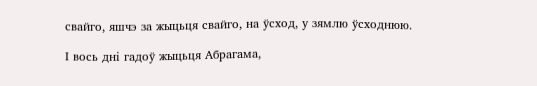свайго, яшчэ за жыцьця свайго, на ўсход, у зямлю ўсходнюю.

І вось дні гадоў жыцьця Абрагама,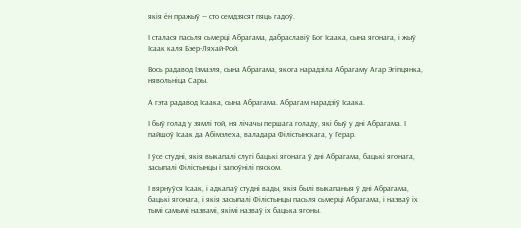якія ён пражыў — сто семдзясят пяць гадоў.

І сталася пасьля сьмерці Абрагама, дабраславіў Бог Ісаака, сына ягонага, і жыў Ісаак каля Бэер-Ляхай-Рой.

Вось радавод Ізмаэля, сына Абрагама, якога нарадзіла Абрагаму Агар Эгіпцянка, нявольніца Сары.

А гэта радавод Ісаака, сына Абрагама. Абрагам нарадзіў Ісаака.

І быў голад у зямлі той, ня лічачы першага голаду, які быў у дні Абрагама. І пайшоў Ісаак да Абімэлеха, валадара Філістынскага, у Герар.

І ўсе студні, якія выкапалі слугі бацькі ягонага ў дні Абрагама, бацькі ягонага, засыпалі Філістынцы і запоўнілі пяском.

І вярнуўся Ісаак, і адкапаў студні вады, якія былі выкапаныя ў дні Абрагама, бацькі ягонага, і якія засыпалі Філістынцы пасьля сьмерці Абрагама, і назваў іх тымі самымі назвамі, якімі назваў іх бацька ягоны.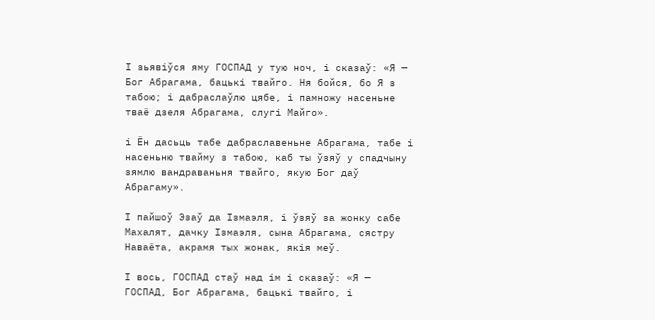І зьявіўся яму ГОСПАД у тую ноч, і сказаў: «Я — Бог Абрагама, бацькі твайго. Ня бойся, бо Я з табою; і дабраслаўлю цябе, і памножу насеньне тваё дзеля Абрагама, слугі Майго».

і Ён дасьць табе дабраславеньне Абрагама, табе і насеньню твайму з табою, каб ты ўзяў у спадчыну зямлю вандраваньня твайго, якую Бог даў Абрагаму».

І пайшоў Эзаў да Ізмаэля, і ўзяў за жонку сабе Махалят, дачку Ізмаэля, сына Абрагама, сястру Наваёта, акрамя тых жонак, якія меў.

І вось, ГОСПАД стаў над ім і сказаў: «Я — ГОСПАД, Бог Абрагама, бацькі твайго, і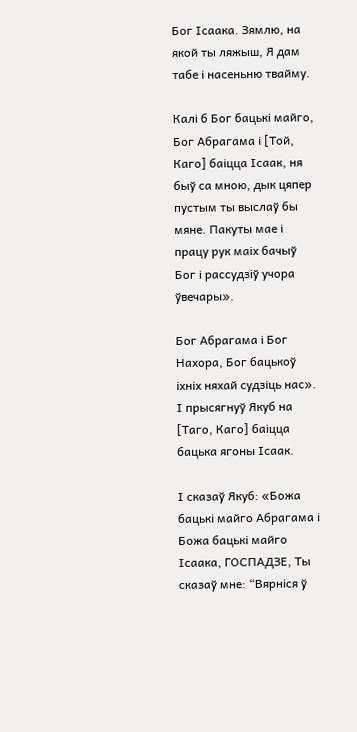Бог Ісаака. Зямлю, на якой ты ляжыш, Я дам табе і насеньню твайму.

Калі б Бог бацькі майго, Бог Абрагама і [Той, Каго] баіцца Ісаак, ня быў са мною, дык цяпер пустым ты выслаў бы мяне. Пакуты мае і працу рук маіх бачыў Бог і рассудзіў учора ўвечары».

Бог Абрагама і Бог Нахора, Бог бацькоў іхніх няхай судзіць нас». І прысягнуў Якуб на [Таго, Каго] баіцца бацька ягоны Ісаак.

І сказаў Якуб: «Божа бацькі майго Абрагама і Божа бацькі майго Ісаака, ГОСПАДЗЕ, Ты сказаў мне: “Вярніся ў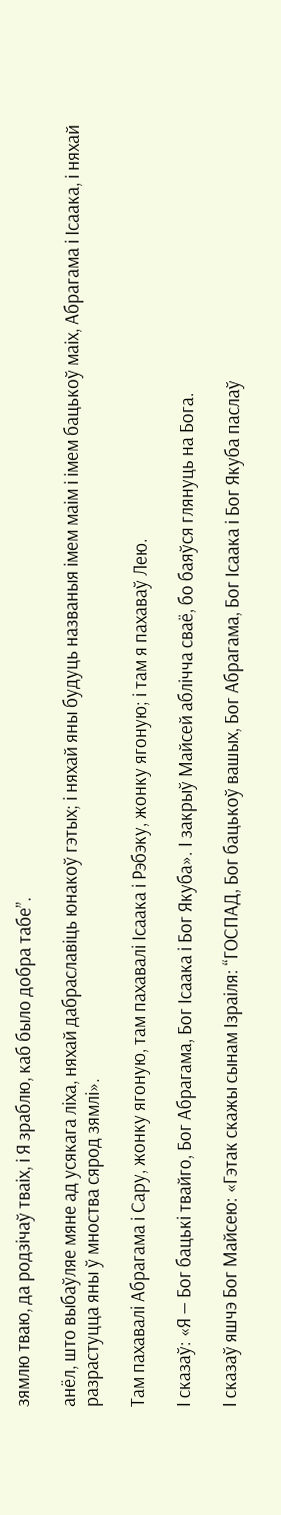зямлю тваю, да родзічаў тваіх, і Я зраблю, каб было добра табе”.

анёл, што выбаўляе мяне ад усякага ліха, няхай дабраславіць юнакоў гэтых; і няхай яны будуць названыя імем маім і імем бацькоў маіх, Абрагама і Ісаака, і няхай разрастуцца яны ў мноства сярод зямлі».

Там пахавалі Абрагама і Сару, жонку ягоную, там пахавалі Ісаака і Рэбэку, жонку ягоную; і там я пахаваў Лею.

І сказаў: «Я — Бог бацькі твайго, Бог Абрагама, Бог Ісаака і Бог Якуба». І закрыў Майсей аблічча сваё, бо баяўся глянуць на Бога.

І сказаў яшчэ Бог Майсею: «Гэтак скажы сынам Ізраіля: “ГОСПАД, Бог бацькоў вашых, Бог Абрагама, Бог Ісаака і Бог Якуба паслаў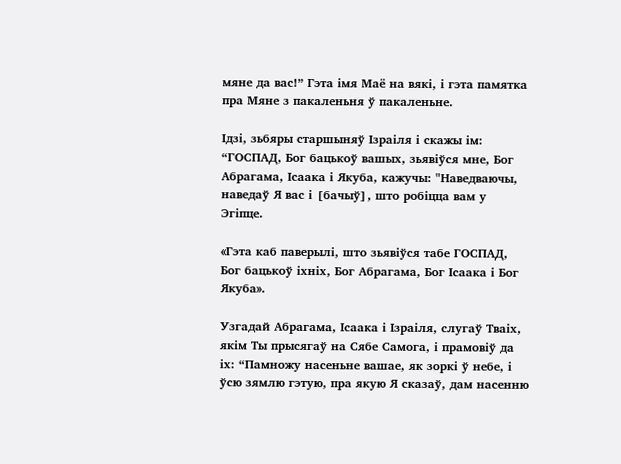мяне да вас!” Гэта імя Маё на вякі, і гэта памятка пра Мяне з пакаленьня ў пакаленьне.

Ідзі, зьбяры старшыняў Ізраіля і скажы ім: “ГОСПАД, Бог бацькоў вашых, зьявіўся мне, Бог Абрагама, Ісаака і Якуба, кажучы: "Наведваючы, наведаў Я вас і [бачыў], што робіцца вам у Эгіпце.

«Гэта каб паверылі, што зьявіўся табе ГОСПАД, Бог бацькоў іхніх, Бог Абрагама, Бог Ісаака і Бог Якуба».

Узгадай Абрагама, Ісаака і Ізраіля, слугаў Тваіх, якім Ты прысягаў на Сябе Самога, і прамовіў да іх: “Памножу насеньне вашае, як зоркі ў небе, і ўсю зямлю гэтую, пра якую Я сказаў, дам насенню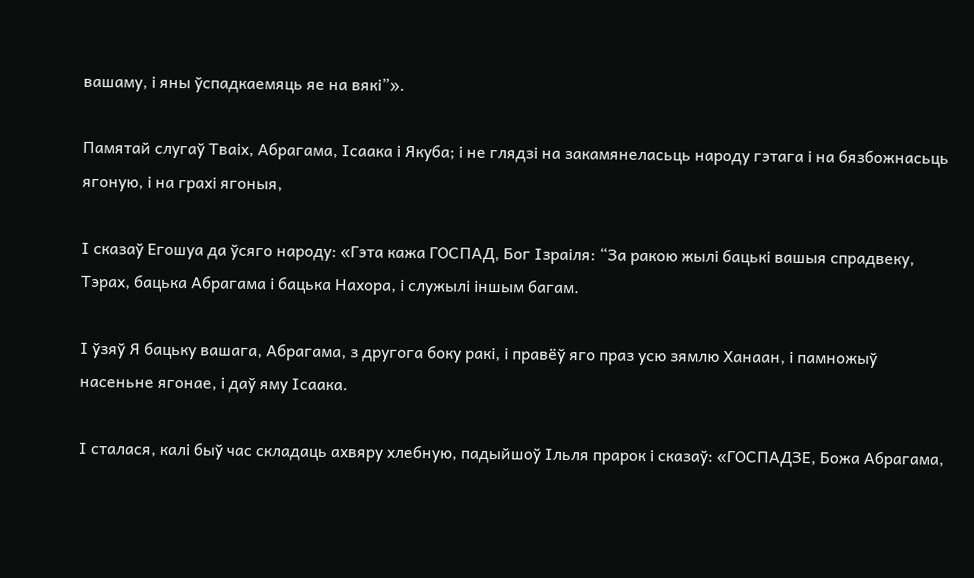вашаму, і яны ўспадкаемяць яе на вякі”».

Памятай слугаў Тваіх, Абрагама, Ісаака і Якуба; і не глядзі на закамянеласьць народу гэтага і на бязбожнасьць ягоную, і на грахі ягоныя,

І сказаў Егошуа да ўсяго народу: «Гэта кажа ГОСПАД, Бог Ізраіля: “За ракою жылі бацькі вашыя спрадвеку, Тэрах, бацька Абрагама і бацька Нахора, і служылі іншым багам.

І ўзяў Я бацьку вашага, Абрагама, з другога боку ракі, і правёў яго праз усю зямлю Ханаан, і памножыў насеньне ягонае, і даў яму Ісаака.

І сталася, калі быў час складаць ахвяру хлебную, падыйшоў Ільля прарок і сказаў: «ГОСПАДЗЕ, Божа Абрагама,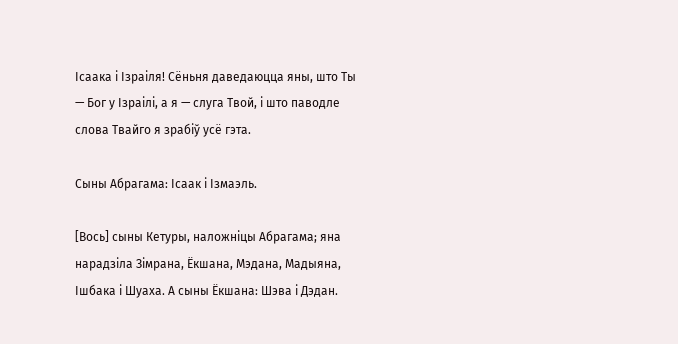Ісаака і Ізраіля! Сёньня даведаюцца яны, што Ты — Бог у Ізраілі, а я — слуга Твой, і што паводле слова Твайго я зрабіў усё гэта.

Сыны Абрагама: Ісаак і Ізмаэль.

[Вось] сыны Кетуры, наложніцы Абрагама; яна нарадзіла Зімрана, Ёкшана, Мэдана, Мадыяна, Ішбака і Шуаха. А сыны Ёкшана: Шэва і Дэдан.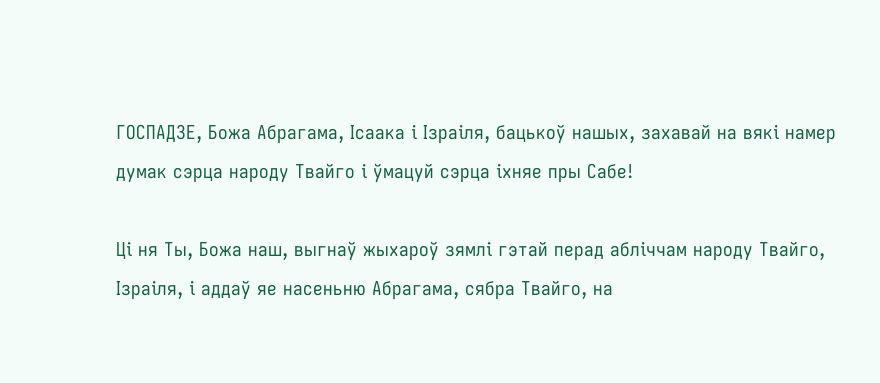ГОСПАДЗЕ, Божа Абрагама, Ісаака і Ізраіля, бацькоў нашых, захавай на вякі намер думак сэрца народу Твайго і ўмацуй сэрца іхняе пры Сабе!

Ці ня Ты, Божа наш, выгнаў жыхароў зямлі гэтай перад абліччам народу Твайго, Ізраіля, і аддаў яе насеньню Абрагама, сябра Твайго, на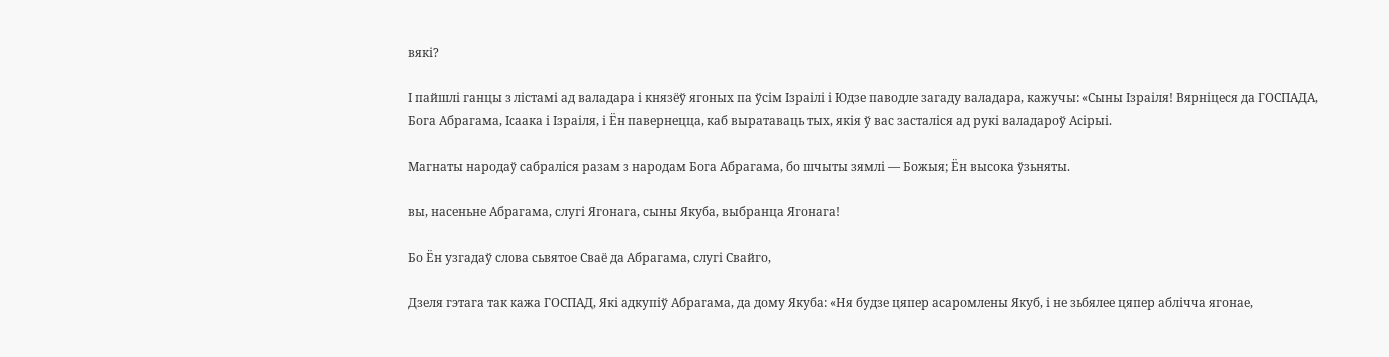вякі?

І пайшлі ганцы з лістамі ад валадара і князёў ягоных па ўсім Ізраілі і Юдзе паводле загаду валадара, кажучы: «Сыны Ізраіля! Вярніцеся да ГОСПАДА, Бога Абрагама, Ісаака і Ізраіля, і Ён павернецца, каб выратаваць тых, якія ў вас засталіся ад рукі валадароў Асірыі.

Магнаты народаў сабраліся разам з народам Бога Абрагама, бо шчыты зямлі — Божыя; Ён высока ўзьняты.

вы, насеньне Абрагама, слугі Ягонага, сыны Якуба, выбранца Ягонага!

Бо Ён узгадаў слова сьвятое Сваё да Абрагама, слугі Свайго,

Дзеля гэтага так кажа ГОСПАД, Які адкупіў Абрагама, да дому Якуба: «Ня будзе цяпер асаромлены Якуб, і не зьбялее цяпер аблічча ягонае,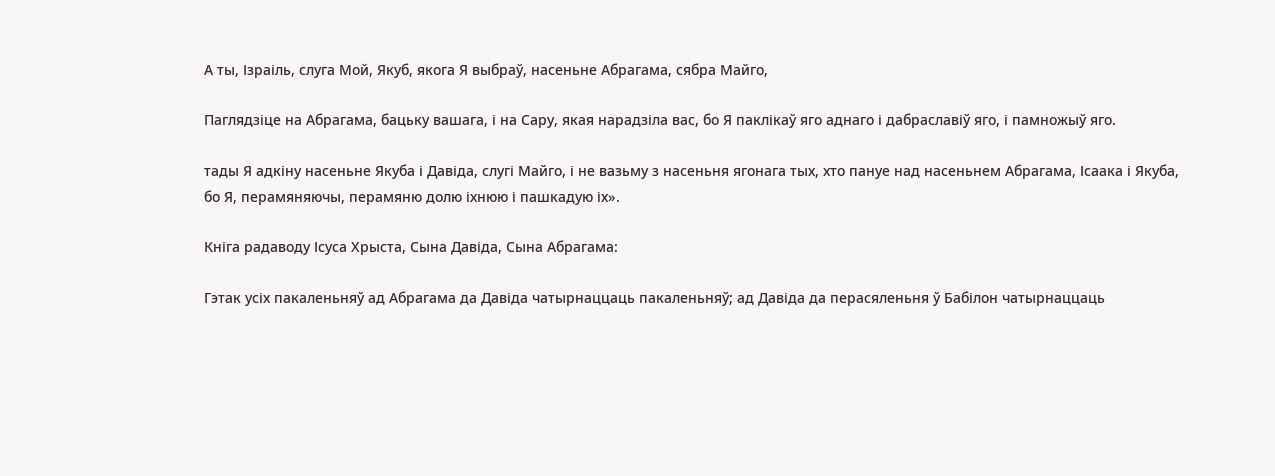А ты, Ізраіль, слуга Мой, Якуб, якога Я выбраў, насеньне Абрагама, сябра Майго,

Паглядзіце на Абрагама, бацьку вашага, і на Сару, якая нарадзіла вас, бо Я паклікаў яго аднаго і дабраславіў яго, і памножыў яго.

тады Я адкіну насеньне Якуба і Давіда, слугі Майго, і не вазьму з насеньня ягонага тых, хто пануе над насеньнем Абрагама, Ісаака і Якуба, бо Я, перамяняючы, перамяню долю іхнюю і пашкадую іх».

Кніга радаводу Ісуса Хрыста, Сына Давіда, Сына Абрагама:

Гэтак усіх пакаленьняў ад Абрагама да Давіда чатырнаццаць пакаленьняў; ад Давіда да перасяленьня ў Бабілон чатырнаццаць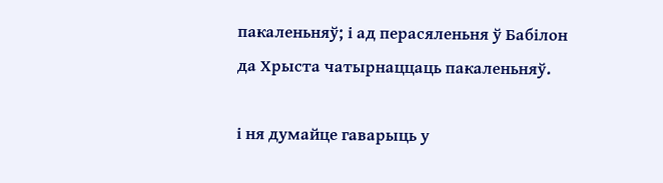пакаленьняў; і ад перасяленьня ў Бабілон да Хрыста чатырнаццаць пакаленьняў.

і ня думайце гаварыць у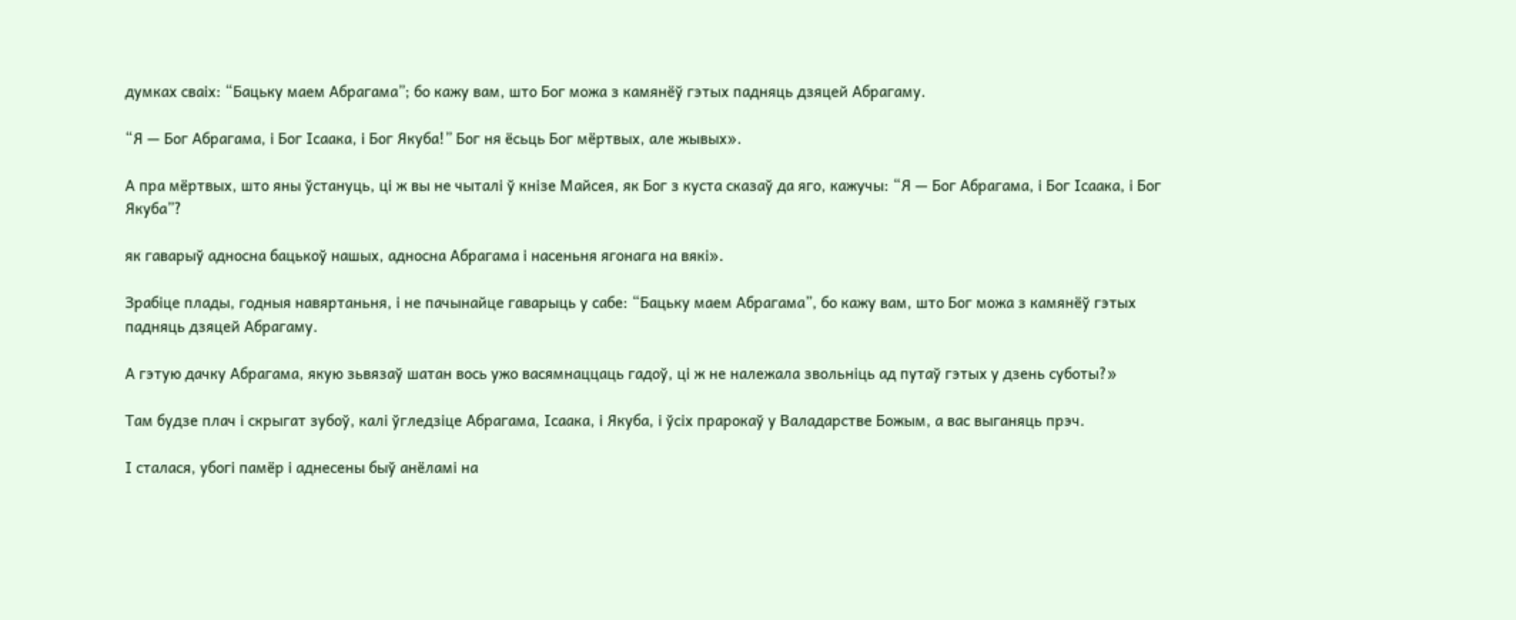думках сваіх: “Бацьку маем Абрагама”; бо кажу вам, што Бог можа з камянёў гэтых падняць дзяцей Абрагаму.

“Я — Бог Абрагама, і Бог Ісаака, і Бог Якуба!” Бог ня ёсьць Бог мёртвых, але жывых».

А пра мёртвых, што яны ўстануць, ці ж вы не чыталі ў кнізе Майсея, як Бог з куста сказаў да яго, кажучы: “Я — Бог Абрагама, і Бог Ісаака, і Бог Якуба”?

як гаварыў адносна бацькоў нашых, адносна Абрагама і насеньня ягонага на вякі».

Зрабіце плады, годныя навяртаньня, і не пачынайце гаварыць у сабе: “Бацьку маем Абрагама”, бо кажу вам, што Бог можа з камянёў гэтых падняць дзяцей Абрагаму.

А гэтую дачку Абрагама, якую зьвязаў шатан вось ужо васямнаццаць гадоў, ці ж не належала звольніць ад путаў гэтых у дзень суботы?»

Там будзе плач і скрыгат зубоў, калі ўгледзіце Абрагама, Ісаака, і Якуба, і ўсіх прарокаў у Валадарстве Божым, а вас выганяць прэч.

І сталася, убогі памёр і аднесены быў анёламі на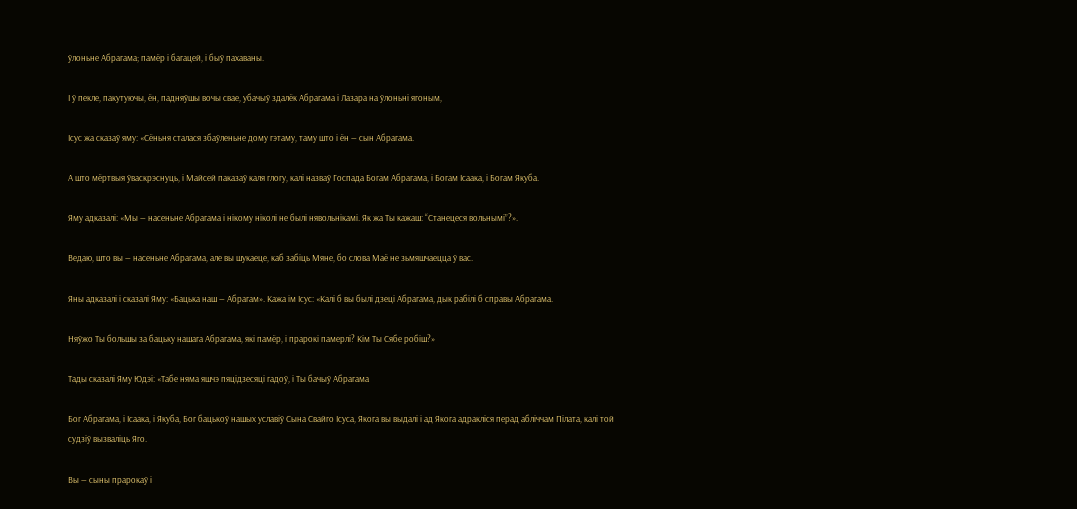ўлоньне Абрагама; памёр і багацей, і быў пахаваны.

І ў пекле, пакутуючы, ён, падняўшы вочы свае, убачыў здалёк Абрагама і Лазара на ўлоньні ягоным,

Ісус жа сказаў яму: «Сёньня сталася збаўленьне дому гэтаму, таму што і ён — сын Абрагама.

А што мёртвыя ўваскрэснуць, і Майсей паказаў каля глогу, калі назваў Госпада Богам Абрагама, і Богам Ісаака, і Богам Якуба.

Яму адказалі: «Мы — насеньне Абрагама і нікому ніколі не былі нявольнікамі. Як жа Ты кажаш: “Станецеся вольнымі”?».

Ведаю, што вы — насеньне Абрагама, але вы шукаеце, каб забіць Мяне, бо слова Маё не зьмяшчаецца ў вас.

Яны адказалі і сказалі Яму: «Бацька наш — Абрагам». Кажа ім Ісус: «Калі б вы былі дзеці Абрагама, дык рабілі б справы Абрагама.

Няўжо Ты большы за бацьку нашага Абрагама, які памёр, і прарокі памерлі? Кім Ты Сябе робіш?»

Тады сказалі Яму Юдэі: «Табе няма яшчэ пяцідзесяці гадоў, і Ты бачыў Абрагама

Бог Абрагама, і Ісаака, і Якуба, Бог бацькоў нашых уславіў Сына Свайго Ісуса, Якога вы выдалі і ад Якога адракліся перад абліччам Пілата, калі той судзіў вызваліць Яго.

Вы — сыны прарокаў і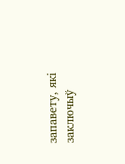запавету, які заключыў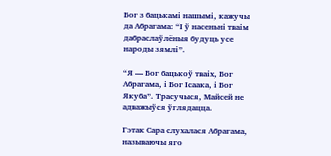Бог з бацькамі нашымі, кажучы да Абрагама: “І ў насеньні тваім дабраслаўлёныя будуць усе народы зямлі”.

“Я — Бог бацькоў тваіх, Бог Абрагама, і Бог Ісаака, і Бог Якуба”. Трасучыся, Майсей не адважыўся ўглядацца.

Гэтак Сара слухалася Абрагама, называючы яго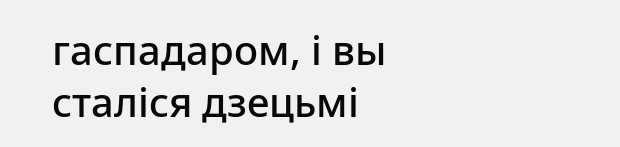гаспадаром, і вы сталіся дзецьмі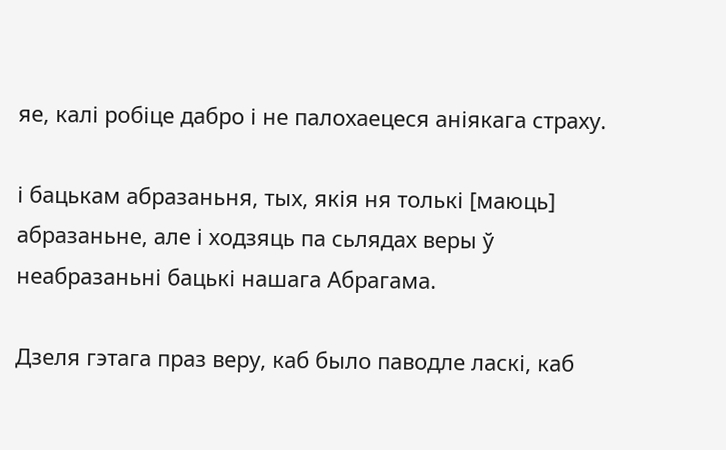яе, калі робіце дабро і не палохаецеся аніякага страху.

і бацькам абразаньня, тых, якія ня толькі [маюць] абразаньне, але і ходзяць па сьлядах веры ў неабразаньні бацькі нашага Абрагама.

Дзеля гэтага праз веру, каб было паводле ласкі, каб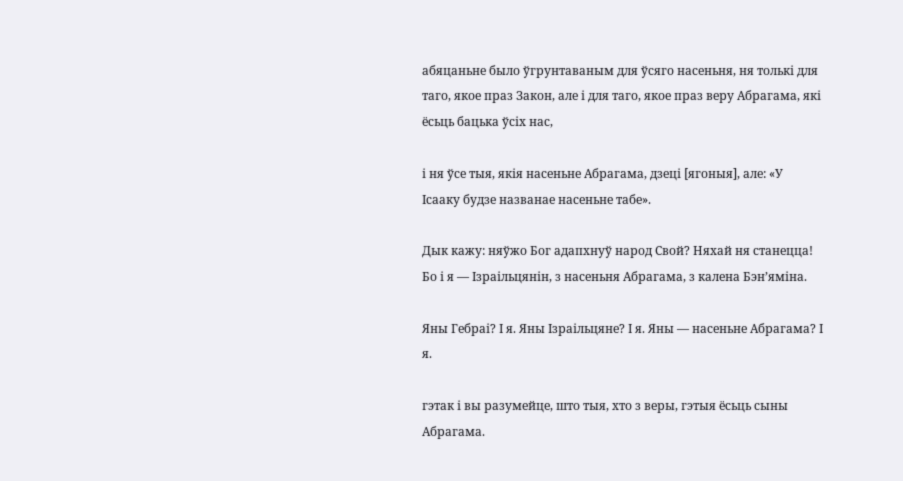абяцаньне было ўгрунтаваным для ўсяго насеньня, ня толькі для таго, якое праз Закон, але і для таго, якое праз веру Абрагама, які ёсьць бацька ўсіх нас,

і ня ўсе тыя, якія насеньне Абрагама, дзеці [ягоныя], але: «У Ісааку будзе названае насеньне табе».

Дык кажу: няўжо Бог адапхнуў народ Свой? Няхай ня станецца! Бо і я — Ізраільцянін, з насеньня Абрагама, з калена Бэн’яміна.

Яны Гебраі? І я. Яны Ізраільцяне? І я. Яны — насеньне Абрагама? І я.

гэтак і вы разумейце, што тыя, хто з веры, гэтыя ёсьць сыны Абрагама.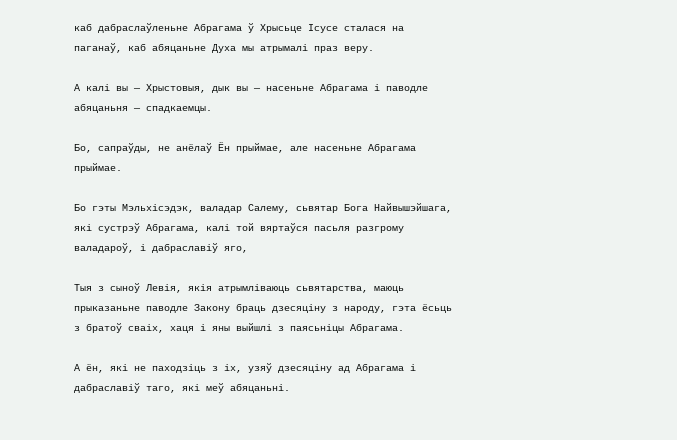каб дабраслаўленьне Абрагама ў Хрысьце Ісусе сталася на паганаў, каб абяцаньне Духа мы атрымалі праз веру.

А калі вы — Хрыстовыя, дык вы — насеньне Абрагама і паводле абяцаньня — спадкаемцы.

Бо, сапраўды, не анёлаў Ён прыймае, але насеньне Абрагама прыймае.

Бо гэты Мэльхісэдэк, валадар Салему, сьвятар Бога Найвышэйшага, які сустрэў Абрагама, калі той вяртаўся пасьля разгрому валадароў, і дабраславіў яго,

Тыя з сыноў Левія, якія атрымліваюць сьвятарства, маюць прыказаньне паводле Закону браць дзесяціну з народу, гэта ёсьць з братоў сваіх, хаця і яны выйшлі з паясьніцы Абрагама.

А ён, які не паходзіць з іх, узяў дзесяціну ад Абрагама і дабраславіў таго, які меў абяцаньні.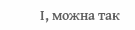І, можна так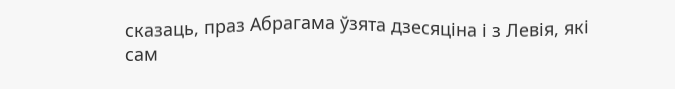сказаць, праз Абрагама ўзята дзесяціна і з Левія, які сам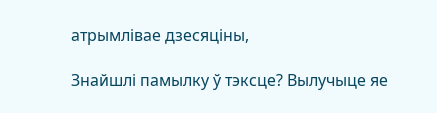атрымлівае дзесяціны,

Знайшлі памылку ў тэксце? Вылучыце яе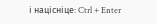і націсніце: Ctrl + Enter